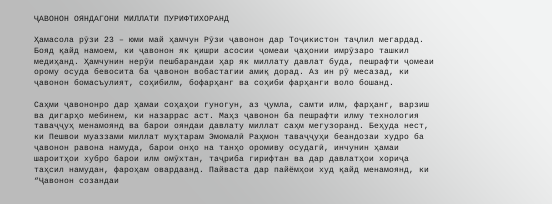ҶАВОНОН ОЯНДАГОНИ МИЛЛАТИ ПУРИФТИХОРАНД

Ҳамасола рӯзи 23 – юми май ҳамчун Рӯзи ҷавонон дар Тоҷикистон таҷлил мегардад. Бояд қайд намоем, ки ҷавонон як қишри асосии ҷомеаи ҷаҳонии имрӯзаро ташкил медиҳанд. Ҳамчунин нерӯи пешбарандаи ҳар як миллату давлат буда, пешрафти ҷомеаи орому осуда бевосита ба ҷавонон вобастагии амиқ дорад. Аз ин рӯ месазад, ки ҷавонон бомасъулият, соҳибилм, бофарҳанг ва соҳиби фарҳанги воло бошанд.

Саҳми ҷавононро дар ҳамаи соҳаҳои гуногун, аз ҷумла, самти илм, фарҳанг, варзиш ва дигарҳо мебинем, ки назаррас аст. Маҳз ҷавонон ба пешрафти илму технология таваҷҷуҳ менамоянд ва барои ояндаи давлату миллат саҳм мегузоранд. Беҳуда нест, ки Пешвои муаззами миллат муҳтарам Эмомалӣ Раҳмон таваҷҷуҳи беандозаи худро ба ҷавонон равона намуда, барои онҳо на танҳо оромиву осудагӣ, инчунин ҳамаи шароитҳои хубро барои илм омӯхтан, таҷриба гирифтан ва дар давлатҳои хориҷа таҳсил намудан, фароҳам овардаанд. Пайваста дар пайёмҳои худ қайд менамоянд, ки “Ҷавонон созандаи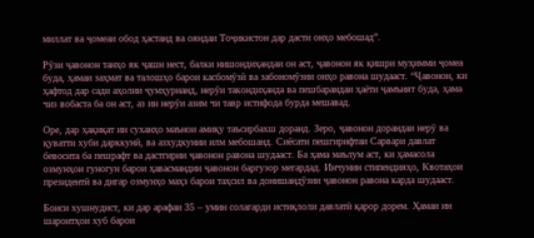миллат ва ҷомеаи обод ҳастанд ва ояндаи Тоҷикистон дар дасти онҳо мебошад”.

Рӯзи ҷавонон танҳо як ҷашн нест, балки нишондиҳандаи он аст, ҷавонон як қишри муҳимми ҷомеа буда, ҳамаи заҳмат ва талошҳо барои касбомӯзӣ ва забономӯзии онҳо равона шудааст. “Ҷавонон, ки ҳафтод дар сади аҳолии ҷумҳурианд, нерӯи такондиҳанда ва пешбарандаи ҳаёти ҷамъият буда, ҳама чиз вобаста ба он аст, аз ин нерӯи азим чи тавр истифода бурда мешавад.

Оре, дар ҳақиқат ин суханҳо маънои амиқу таъсирбахш доранд. Зеро, ҷавонон дорандаи нерӯ ва қуватти хуби дарккунӣ, ва азхудкунии илм мебошанд. Сиёсати пешгирифтаи Сарвари давлат бевосита ба пешрафт ва дастгирии ҷавонон равона шудааст. Ба ҳама маълум аст, ки ҳамасола озмунҳои гуногун барои ҳавасмандии ҷавонон баргузор мегардад. Инчунин стипендияҳо, Квотаҳои президентӣ ва дигар озмунҳо маҳз барои таҳсил ва донишандӯзии ҷавонон равона карда шудааст.

Боиси хушнудист, ки дар арафаи 35 – умин солагарди истиқлоли давлатӣ қарор дорем. Ҳамаи ин шароитҳои хуб барои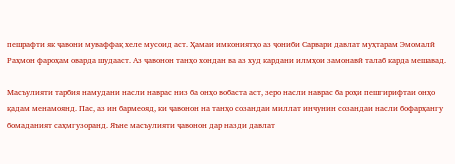пешрафти як ҷавони муваффақ хеле мусоид аст. Ҳамаи имкониятҳо аз ҷониби Сарвари давлат муҳтарам Эмомалӣ Раҳмон фароҳам оварда шудааст. Аз ҷавонон танҳо хондан ва аз худ кардани илмҳои замонавӣ талаб карда мешавад.

Масъулияти тарбия намудани насли наврас низ ба онҳо вобаста аст, зеро насли наврас ба роҳи пешгирифтаи онҳо қадам менамоянд. Пас, аз ин бармеояд, ки ҷавонон на танҳо созандаи миллат инчунин созандаи насли бофарҳангу бомаданият саҳмгузоранд. Яъне масъулияти ҷавонон дар назди давлат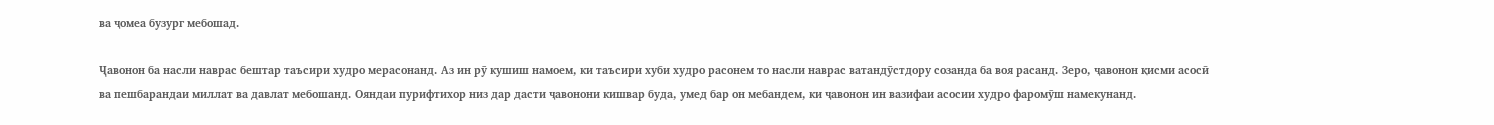ва ҷомеа бузург мебошад.

Ҷавонон ба насли наврас бештар таъсири худро мерасонанд. Аз ин рӯ кушиш намоем, ки таъсири хуби худро расонем то насли наврас ватандӯстдору созанда ба воя расанд. Зеро, ҷавонон қисми асосӣ ва пешбарандаи миллат ва давлат мебошанд. Ояндаи пурифтихор низ дар дасти ҷавонони кишвар буда, умед бар он мебандем, ки ҷавонон ин вазифаи асосии худро фаромӯш намекунанд.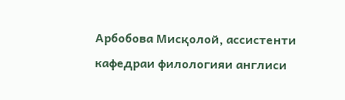Арбобова Мисқолой, ассистенти кафедраи филологияи англиси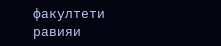факултети равияи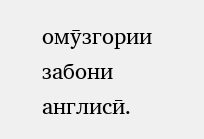омӯзгории забони англисӣ.